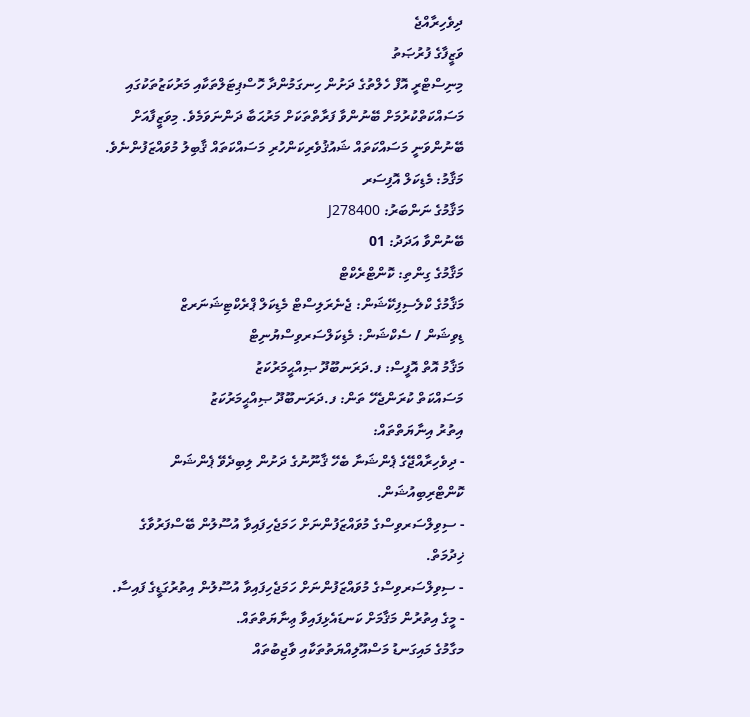ދިވެހިރާއްޖެ
ވަޒީފާގެ ފުރުޞަތު
މިނިސްޓްރީ އޮފް ހެލްތުގެ ދަށުން ހިނގަމުންދާ ހޮސްޕިޓަލްތަކާއި މަރުކަޒުތަކުގައި މަސައްކަތްކުރުމަށް ބޭނުންވާ ފަރާތްތަކަށް މަރުޙަބާ ދަންނަވަމެވެ. މިވަޒީފާއަށް ބޭނުންވަނީ މަސައްކަތައް ޝައުޤުވެރިކަންހުރި މަސައްކަތައް ޤާބިލު މުވައްޒަފުންނެވެ.
މަޤާމު: މެޑިކަލް އޮފިސަރ
މަޤާމުގެ ނަންބަރު: J278400
ބޭނުންވާ އަދަދު: 01
މަޤާމުގެ ގިންތި: ކޮންޓްރެކްޓް
މަޤާމުގެ ކްލެސިފިކޭޝަން: ޖެނެރަލިސްޓް މެޑިކަލް ޕްރެކްޓިޝަނަރޒް
ޑިވިޝަން / ސެކްޝަން: މެޑިކަލްސަރވިސްޔުނިޓް
މަޤާމު އޮތް އޮފީސް: ފ.ދަރަނބޫދޫ ޞިއްޙީމަރުކަޒު
މަސައްކަތް ކުރަންޖެހޭ ތަން: ފ.ދަރަނބޫދޫ ޞިއްޙީމަރުކަޒު
އިތުރު އިނާޔަތްތައް:
- ދިވެހިރާއްޖޭގެ ޕެންޝަނާ ބެހޭ ޤާނޫނުގެ ދަށުން ލިބިދެވޭ ޕެންޝަން ކޮންޓްރިބިއުޝަން.
- ސިވިލްސަރވިސްގެ މުވައްޒަފުންނަށް ހަމަޖެހިފައިވާ އުސޫލުން ބޭސްފަރުވާގެ ޚިދުމަތް.
- ސިވިލްސަރވިސްގެ މުވައްޒަފުންނަށް ހަމަޖެހިފައިވާ އުސޫލުން އިތުރުގަޑީގެ ފައިސާ.
- މީގެ އިތުރުން މަޤާމަށް ކަނޑައެޅިފައިވާ ޢިނާޔަތްތައް.
މގާމުގެ މައިގަނޑު މަސްއޫލިއްޔަތުތަކާއި ވާޖިބުތައް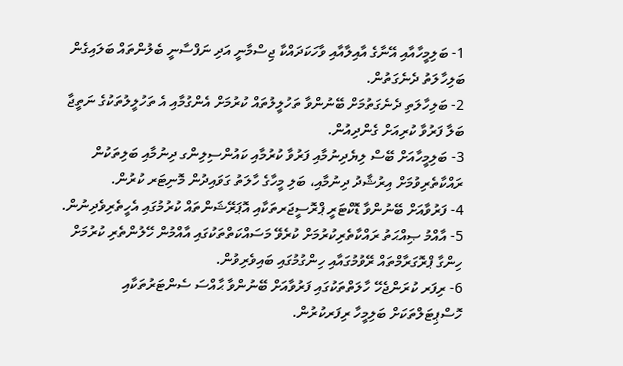1- ބަލިމީހާއާއި އޭނާގެ އާއިލާއާއި ވާހަކަދައްކާ ޖިސްމާނީ އަދި ނަފްސާނީ ބެލުންތައް ބަލައިގެން ބަލިހާލަތު ދެނެގަތުން.
2- ބަލިހާލަތި ދެނެގަތުމަށް ބޭނުންވާ ތަހުލީލުތައް ކުރުމަށް އެންގުމާއި އެ ތަހުލީލުތަކުގެ ނަތީޖާ ބަލާ ފަރުވާ ކުރިއަށް ގެންދިއުން.
3- ބަލިމީހާއަށް ބޭސް ލިޔެދިނުމާއި ފަރުވާ ކުރުމާއި ކައުންސިލިންގ ދިނުމާއި ބަލިތަކުން ރައްކާތެރިވުމަށް އިރުޝާދު ދިނުމާއި، ބަލި މީހާގެ ހާލަތު ގަވައިދުން މޮނިޓަރ ކުރުން.
4- ފަރުވާއަށް ބޭނުންވާ ޑޮކްޓަރީ ޕްރޮސީޖަރތަކާއި އޮޕަރޭޝަންތައް ކުރުމުގައި އެހީތެރިވެދިނުން.
5- އާއްމު ޞިއްޙަތު ރައްކާތެރިކުރުމަށް ކުރެވޭ މަސައްކަތްތަކުގައި އާއްމުން ހޭލުންތެރި ކުރުމަށް ހިންގާ ޕްރޮގަރާމްތައް ރޭވުމުގައާއި ހިންގުމުގައި ބައިވެރިވުން.
6- ރިފަރ ކުރަންޖެހޭ ހާލަތްތަކުގައި ފަރުވާއަށް ބޭނުންވާ ޙާއްސަ ސެންޓަރުތަކާއި ހޮސްޕިޓަލްތަކަށް ބަލިމީހާ ރިފަރކުރުން.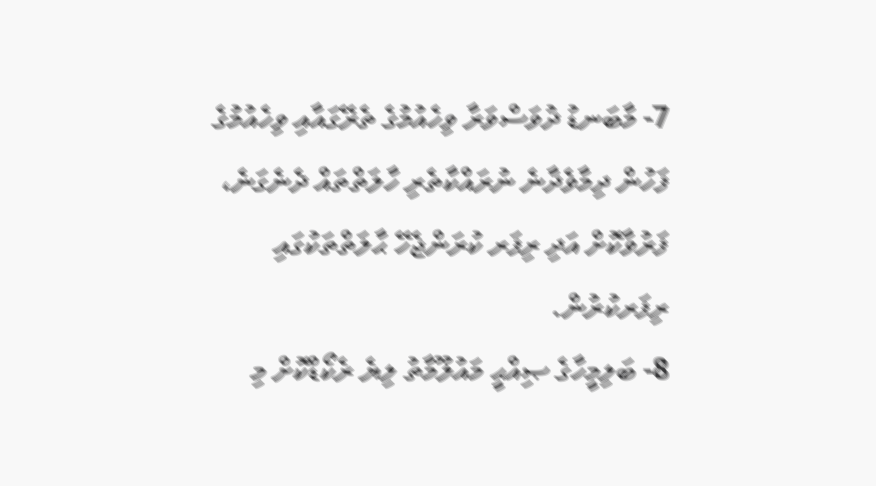7- މާބަނޑު ދުވަސްވަރާ ވިހެއުމުގެ ތެރޭގައާއި ވިހެއުމުގެ ފަހުން ދިމާވެދާނެ ނުރައްކާތެރި ހާލަތްތައް ދެނެގަނެ، ފަރުވާކޮށް އަދި ރިފަރ ކުރަންޖެހޭ ޙާލަތްތަކުގައި ރިފަރކުރުން.
8- ބަލިމީހާގެ ޞިއްޙީ މައުލޫމާތު ލިޔެ ރެކޯޑްކޮށް މި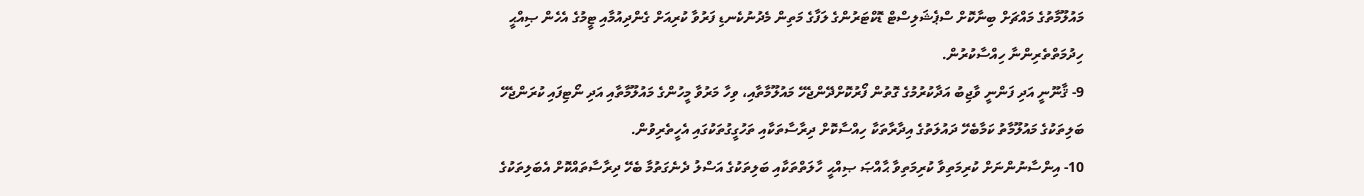މައުލޫމާތުގެ މައްޗަށް ބިނާކޮށް ސްޕެޝަލިސްޓް ޑޮކްޓަރުންގެ ލަފާގެ މަތިން މެދުނުކެނޑި ފަރުވާ ކުރިއަށް ގެންދިއުމާއި ޓީމުގެ އެހެން ޞިއްޙީ ހިދުމަތްތެރިންނާ ހިއްސާކުރުން.
9- ޤާނޫނީ އަދި ފަންނީ ވާޖިބު އަދާކުރުމުގެ ގޮތުން ފޯރުކޮށްދޭންޖެހޭ މައުލޫމާތާއި، ވިހާ މަރުވާ މީހުންގެ މައުލޫމާތާއި އަދި ނޯޓިފައި ކުރަންޖެހޭ ބަލިތަކުގެ މައުލޫމާތު ކަމާބެހޭ ދައުލަތުގެ އިދާރާތަކާ ހިއްސާކޮށް ދިރާސާތަކާއި ތަހުގީގުތަކުގައި އެހީތެރިވުން.
10- އިންސާނުންނަށް ކުރިމަތިވާ ކުރިމަތިވާ ޙާއްޞަ ޞިއްޙީ ހާލަތްތަކާއި ބަލިތަކުގެ އަސްލު ދެނެގަތުމާ ބެހޭ ދިރާސާތައްކޮށް އެބަލިތަކުގެ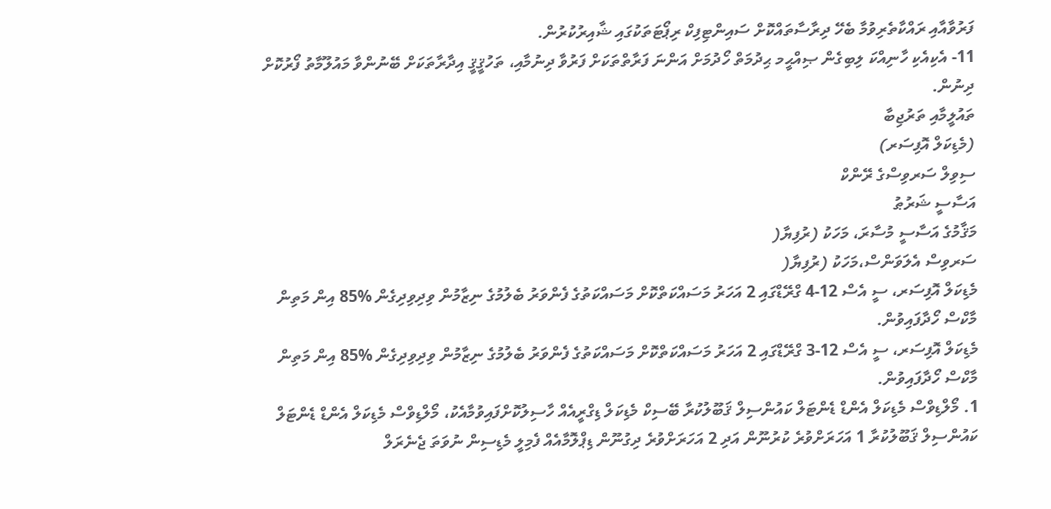ފަރުވާއާއި ރައްކާތެރިވުމާ ބެހޭ ދިރާސާތައްކޮށް ސައިންޓިފިކް ރިޕޯޓަތަކުގައި ޝާއިރުކުރުން.
11- އެކިއެކި ހާނިއްކަ ލިބިގެން ޞިއްޙީމ ޙިދުމަތް ހޯދުމަށް އަންނަ ފަރާތްތަކަށް ފަރުވާ ދިނުމާއި، ތަހުޤީޤީ އިދާރާތަކަށް ބޭނުންވާ މައުލޫމާތު ފޯރުކޮށް ދިނުން.
ތައުލީމާއި ތަރުޖިބާ
(މެޑިކަލް އޮފިސަރ)
ސިވިލް ސަރވިސްގެ ރޭންކް
އަސާސީ ޝަރުޠު
މަޤާމުގެ އަސާސީ މުސާރަ، މަހަކު (ރުފިޔާ(
ސަރވިސް އެލަވަންސް،މަހަކު (ރުފިޔާ(
މެޑިކަލް އޮފިސަރ، ސީ އެސް 12-4 ގްރޭޑްގައި 2 އަހަރު މަސައްކަތްކޮށް މަސައްކަތުގެ ފެންވަރު ބެލުމުގެ ނިޒާމުން ވިދިވިދިގެން %85 އިން މަތިން މާކްސް ހޯދާފައިވުން.
މެޑިކަލް އޮފިސަރ، ސީ އެސް 12-3 ގްރޭޑްގައި 2 އަހަރު މަސައްކަތްކޮށް މަސައްކަތުގެ ފެންވަރު ބެލުމުގެ ނިޒާމުން ވިދިވިދިގެން %85 އިން މަތިން މާކްސް ހޯދާފައިވުން.
1. މޯލްޑިވްސް މެޑިކަލް އެންޑް ޑެންޓަލް ކައުންސިލް ޤަބޫލުކުރާ ބޭސިކް މެޑިކަލް ޑިގްރީއެއް ހާސިލުކޮށްފައިވުމާއެކު، މޯލްޑިވްސް މެޑިކަލް އެންޑް ޑެންޓަލް ކައުންސިލް ޤަބޫލުކުރާ 1 އަހަރަށްވުރެ ކުރުނޫން އަދި 2 އަހަރަށްވުރެ ދިގުނޫން ޑިޕްލޮމާއެއް ފެމިލީ މެޑިސިން ނުވަތަ ޖެނެރަލް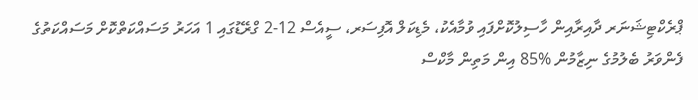ޕްރެކްޓިޝަނަރ ދާއިރާއިން ހާސިލުކޮށްފައި ވުމާއެކު، މެޑިކަލް އޮފިސަރ، ސީއެސް 12-2 ގްރޭޑުގައި 1 އަހަރު މަސައްކަތްކޮށް މަސައްކަތުގެ ފެންވަރު ބެލުމުގެ ނިޒާމުން %85 އިން މަތިން މާކްސް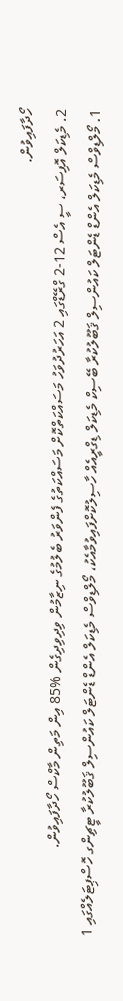ހޯދާފައިވުން.
2. މެޑިކަލް އޮފިސަރ، ސީ އެސް 12-2 ގްރޭޑްގައި 2 އަހަރުދުވަހު މަސައްކަތްކޮށް މަސައްކަތުގެ ފެންވަރު ބެލުމުގެ ނިޒާމުން ވިދިވިދިގެން %85 އިން މަތިން މާކްސް ހޯދާފައިވުން.
1. މޯލްޑިވްސް މެޑިކަލް އެންޑް ޑެންޓަލް ކައުންސިލް ޤަބޫލުކުރާ ބޭސިކް މެޑިކަލް ޑިގްރީއެއް ހާސިލުކޮށްފައިވުމާއެކު، މޯލްޑިވްސް މެޑިކަލް އެންޑް ޑެންޓަލް ކައުންސިލް ޤަބޫލުކުރާ ޓީޗިންގ ހޮސްޕިޓަލެއްގައި 1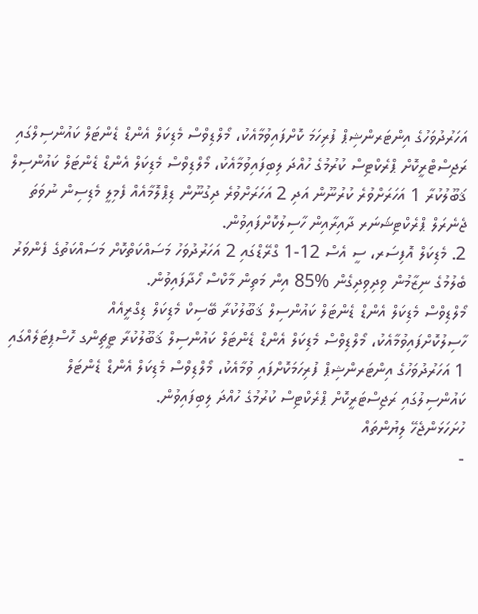އަހަރުދުވަހުގެ އިންޓަރންޝިޕް ފުރިހަމަ ކޮށްފައިވުމާއެކު، މޯލްޑިވްސް މެޑިކަލް އެންޑް ޑެންޓަލް ކައުންސިލްގައި ރަޖިސްޓްރީކޮށް ޕްރެކްޓިސް ކުރުމުގެ ހުއްދަ ލިބިފައިވުމާއެކު، މޯލްޑިވްސް މެޑިކަލް އެންޑް ޑެންޓަލް ކައުންސިލް ޤަބޫލުކުރާ 1 އަހަރަށްވުރެ ކުރުނޫން އަދި 2 އަހަރަށްވުރެ ދިގުނޫން ޑިޕްލޮމާއެއް ފެމިލީ މެޑިސިން ނުވަތަ ޖެނެރަލް ޕްރެކްޓިޝަނަރ ދާއިރާއިން ހާސިލުކޮށްފައިވުން.
2. މެޑިކަލް އޮފިސަރ، ސީ އެސް 12-1 ގްރޭޑްގައި 2 އަހަރުދުވަހު މަސައްކަތްކޮށް މަސައްކަތުގެ ފެންވަރު ބެލުމުގެ ނިޒާމުން ވިދިވިދިގެން %85 އިން މަތިން މާކްސް ހޯދާފައިވުން.
މޯލްޑިވްސް މެޑިކަލް އެންޑް ޑެންޓަލް ކައުންސިލް ޤަބޫލުކުރާ ބޭސިކް މެޑިކަލް ޑިގްރީއެއް ހާސިލުކޮށްފައިވުމާއެކު، މޯލްޑިވްސް މެޑިކަލް އެންޑް ޑެންޓަލް ކައުންސިލް ޤަބޫލުކުރާ ޓީޗިންގ ހޮސްޕިޓަލެއްގައި 1 އަހަރުދުވަހުގެ އިންޓަރންޝިޕް ފުރިހަމަކޮށްފައި ވުމާއެކު، މޯލްޑިވްސް މެޑިކަލް އެންޑް ޑެންޓަލް ކައުންސިލުގައި ރަޖިސްޓަރީކޮށް ޕްރެކްޓިސް ކުރުމުގެ ހުއްދަ ލިބިފައިވުން.
ހުށަހަޅަންޖެހޭ ލިޔުންތައް
-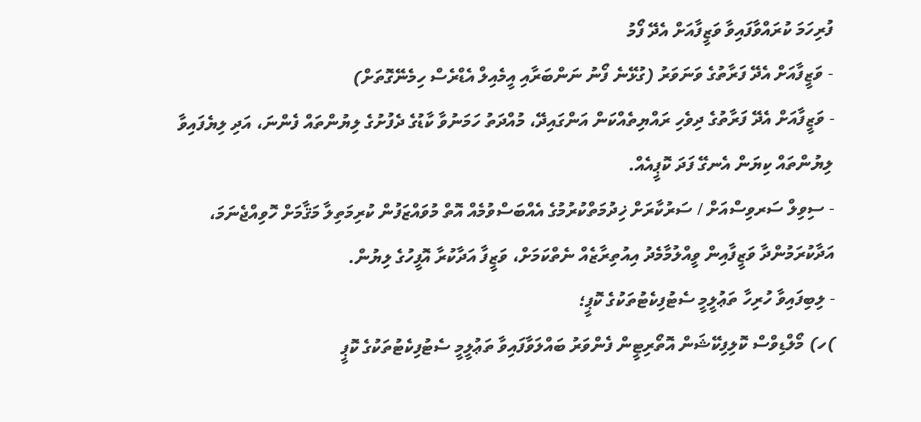ފުރިހަމަ ކުރައްވާފައިވާ ވަޒީފާއަށް އެދޭ ފޯމު
- ވަޒީފާއަށް އެދޭ ފަރާތުގެ ވަނަވަރު (ގުޅޭނެ ފޯނު ނަންބަރާއި އީމެއިލް އެޑްރެސް ހިމެނޭގޮތަށް)
- ވަޒީފާއަށް އެދޭ ފަރާތުގެ ދިވެހި ރައްޔިތެއްކަން އަންގައިދޭ، މުއްދަތު ހަމަނުވާ ކާޑުގެ ދެފުށުގެ ލިޔުންތައް ފެންނަ، އަދި ލިޔެފައިވާ ލިޔުންތައް ކިޔަން އެނގޭ ފަދަ ކޮޕީއެއް.
- ސިވިލް ސަރވިސްއަށް / ސަރުކާރަށް ޚިދުމަތްކުރުމުގެ އެއްބަސްވުމެއް އޮތް މުވައްޒަފުން ކުރިމަތިލާ މަޤާމަށް ހޮވިއްޖެނަމަ، އަދާކުރަމުންދާ ވަޒީފާއިން ވީއްލުމާމެދު އިއުތިރާޒެއް ނެތްކަމަށް، ވަޒީފާ އަދާކުރާ އޮފީހުގެ ލިޔުން.
- ލިބިފައިވާ ހުރިހާ ތަޢުލީމީ ސެޓުފިކެޓުތަކުގެ ކޮޕީ؛
)ހ) މޯލްޑިވްސް ކޮލިފިކޭޝަން އޮތޯރިޓީން ފެންވަރު ބައްލަވާފައިވާ ތަޢުލީމީ ސެޓުފިކެޓުތަކުގެ ކޮޕީ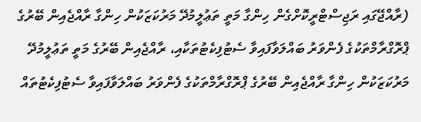(ރާއްޖޭގައި ރަޖިސްޓްރީކޮށްގެން ހިންގާ މަތީ ތަޢުލީމުދޭ މަރުކަޒަކުން ހިންގާ ރާއްޖެއިން ބޭރުގެ ޕްރޮގްރާމްތަކުގެ ފެންވަރު ބައްލަވާފައިވާ ސެޓުފިކެޓުތަކާއި، ރާއްޖެއިން ބޭރުގެ މަތީ ތަޢުލީމުދޭ މަރުކަޒަކުން ހިންގާ ރާއްޖެއިން ބޭރުގެ ޕްރޮގްރާމްތަކުގެ ފެންވަރު ބައްލަވާފައިވާ ސެޓުފިކެޓުތައް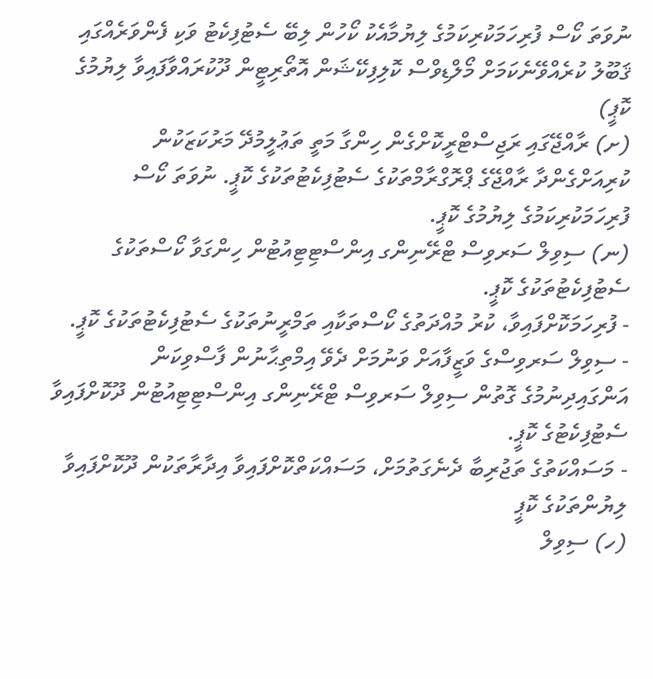ނުވަތަ ކޯސް ފުރިހަމަކުރިކަމުގެ ލިޔުމާއެކު ކޯހުން ލިބޭ ސެޓުފިކެޓު ވަކި ފެންވަރެއްގައި ޤަބޫލު ކުރެއްވޭނެކަމަށް މޯލްޑިވްސް ކޮލިފިކޭޝަން އޮތޯރިޓީން ދޫކުރައްވާފައިވާ ލިޔުމުގެ ކޮޕީ)
(ށ) ރާއްޖޭގައި ރަޖިސްޓްރީކޮށްގެން ހިންގާ މަތީ ތަޢުލީމުދޭ މަރުކަޒަކުން ކުރިއަށްގެންދާ ރާއްޖޭގެ ޕްރޮގްރާމްތަކުގެ ސެޓުފިކެޓުތަކުގެ ކޮޕީ. ނުވަތަ ކޯސް ފުރިހަމަކުރިކަމުގެ ލިޔުމުގެ ކޮޕީ.
(ނ) ސިވިލް ސަރވިސް ޓްރޭނިންގ އިންސްޓިޓިއުޓުން ހިންގަވާ ކޯސްތަކުގެ ސެޓުފިކެޓުތަކުގެ ކޮޕީ.
- ފުރިހަމަކޮށްފައިވާ، ކުރު މުއްދަތުގެ ކޯސްތަކާއި ތަމްރީނުތަކުގެ ސެޓުފިކެޓުތަކުގެ ކޮޕީ.
- ސިވިލް ސަރވިސްގެ ވަޒީފާއަށް ވަނުމަށް ދެވޭ އިމްތިޙާނުން ފާސްވިކަން އަންގައިދިނުމުގެ ގޮތުން ސިވިލް ސަރވިސް ޓްރޭނިންގ އިންސްޓިޓިއުޓުން ދޫކޮށްފައިވާ ސެޓުފިކެޓުގެ ކޮޕީ.
- މަސައްކަތުގެ ތަޖުރިބާ ދެނެގަތުމަށް، މަސައްކަތްކޮށްފައިވާ އިދާރާތަކުން ދޫކޮށްފައިވާ ލިޔުންތަކުގެ ކޮޕީ
(ހ) ސިވިލް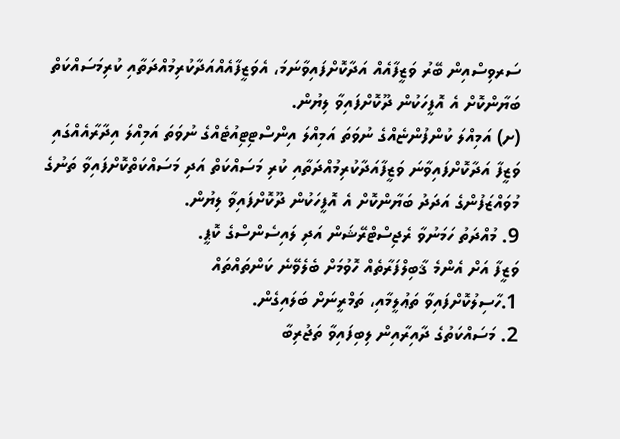ސަރވިސްއިން ބޭރު ވަޒީފާއެއް އަދާކޮށްފައިވާނަމަ، އެވަޒީފާއެއްއަދާކުރިމުއްދަތާއި ކުރިމަސައްކަތް ބަޔާންކޮށް އެ އޮފީހަކުން ދޫކޮށްފައިވާ ލިޔުން.
(ށ) އަމިއްލަ ކުންފުންޏެއްގެ ނުވަތަ އަމިއްލަ އިންސްޓިޓިއުޓެއްގެ ނުވަތަ އަމިއްލަ އިދާރާއެއްގައި ވަޒީފާ އަދާކޮށްފައިވާނަ ވަޒީފާއަދާކުރިމުއްދަތާއި ކުރި މަސައްކަތް އަދި މަސައްކަތްކޮށްފައިވާ ތަނުގެ މުވައްޒަފުންގެ އަދަދު ބަޔާންކޮށް އެ އޮފީހަކުން ދޫކޮށްފައިވާ ލިޔުން.
9. މުއްދަތު ހަމަނުވާ ރެޖިސްޓްރޭޝަން އަދި ލައިސެންސްގެ ކޮޕީ.
ވަޒީފާ އަށް އެންމެ ޤާބިލްފަރާތެއް ހޮވުމަށް ބެލެވޭނެ ކަންތައްތައް
1.ހާސިލުކޮށްފައިވާ ތަޢުލީމާއި، ތަމްރީނަށް ބަލައިގެން.
2. މަސައްކަތުގެ ދާއިރާއިން ލިބިފައިވާ ތަޖުރިބާ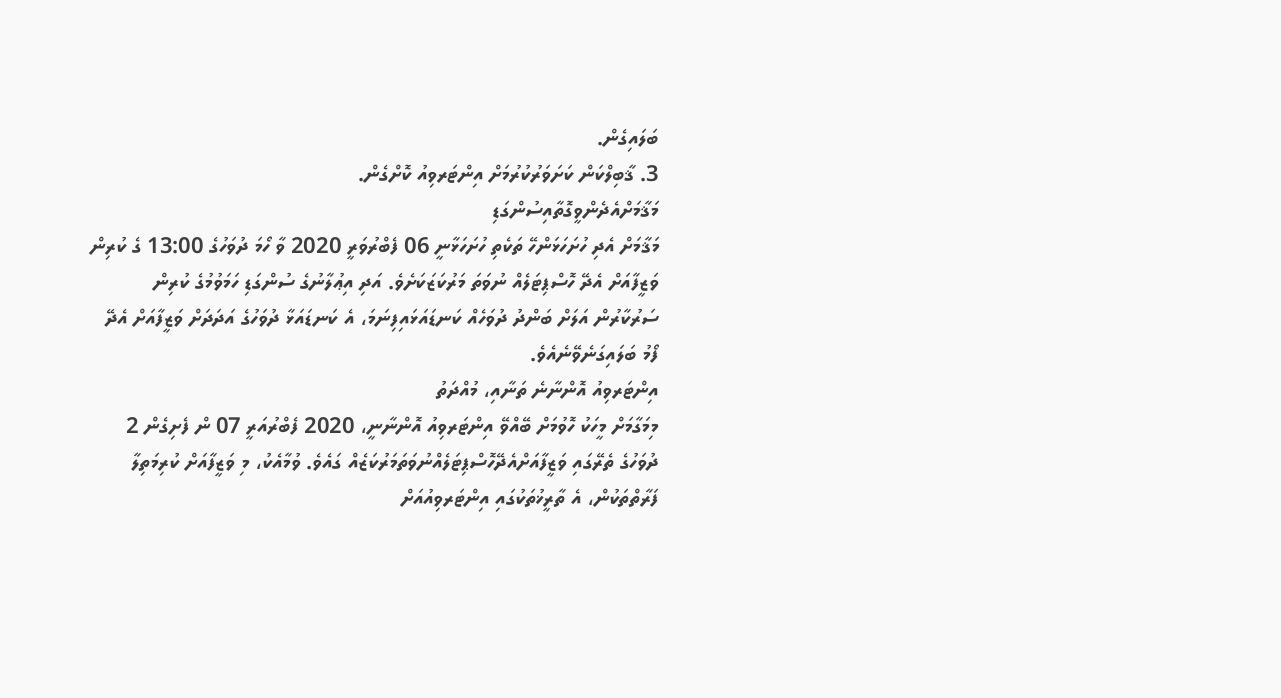ބަލައިގެން.
3. ޤާބިލްކަން ކަށަވަރުކުރުމަށް އިންޓަރވިއު ކޮށްގެން.
މަޤާމަށްއެދެންވީގޮތާއިސުންގަޑި
މަޤާމަށް އެދި ހުށަހަޅަންހޭ ތަކެތި ހުށަހަޅާނީ 06 ފެބްރުވަރީ 2020 ވާ ހޯމަ ދުވަހުގެ 13:00 ގެ ކުރިން ވަޒީފާއަށް އެދޭ ހޮސްޕިޓަލެއް ނުވަތަ މަރުކަޒަކަށެވެ. އަދި އިޢުލާނުގެ ސުންގަޑި ހަމަވުމުގެ ކުރިން ސަރުކާރުން އަލަށް ބަންދު ދުވަހެއް ކަނޑައަޅައިފިނަމަ، އެ ކަނޑައަޅާ ދުވަހުގެ އަދަދަށް ވަޒީފާއަށް އެދޭ ފޯމު ބަލައިގަނެވޭނެއެވެ.
އިންޓަރވިއު އޮންނާނެ ތަނާއި، މުއްދަތު
މިމަގާމަށް މީހަކު ހޮވުމަށް ބޭއްވޭ އިންޓަރވިއު އޮންނާނީ، 2020 ފެބްރުއަރީ 07 ން ފެށިގެން 2 ދުވަހުގެ ތެރޭގައި ވަޒީފާއަށްއެދޭހޮސްޕިޓަލެއްނުވަތަމަރުކަޒެއް ގައެވެ. ވުމާއެކު، މި ވަޒީފާއަށް ކުރިމަތިލާ ފަރާތްތަކުން، އެ ތާރީޚުތަކުގައި އިންޓަރވިއުއަށް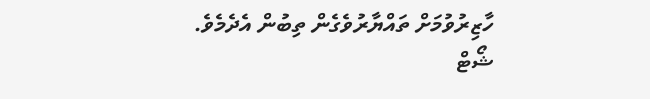ހާޒިރުވުމަށް ތައްޔާރުވެގެން ތިބުން އެދެމެވެ.
ޝޯޓް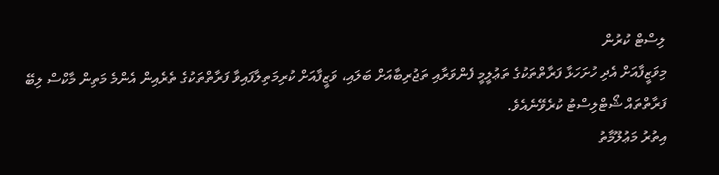ލިސްޓް ކުރުން
މިވަޒީފާއަށް އެދި ހުށަހަޅާ ފަރާތްތަކުގެ ތަޢުލީމީ ފެންވަރާއި ތަޖުރިބާއަށް ބަލައި، ވަޒީފާއަށް ކުރިމަތިލާފައިވާ ފަރާތްތަކުގެ ތެރެއިން އެންމެ މަތިން މާކްސް ލިބޭ ފަރާތްތައް ޝޯޓްލިސްޓު ކުރެވޭނެއެވެ.
އިތުރު މަޢުލޫމާތު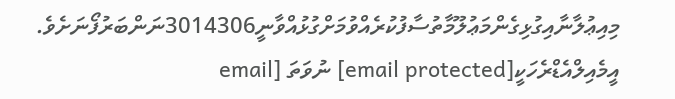މިއިޢުލާނާއިގުޅިގެންމަޢުލޫމާތުސާފުކުރެއްވުމަށްގުޅުއްވާނީ3014306ނަންބަރުފޯނަށެވެ. އީމެއިލްއެޑްރެހަކީ[email protected] ނުވަތަ [email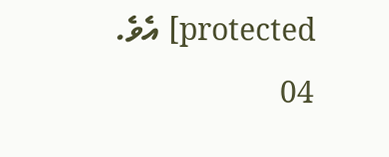protected] އެވެ.
04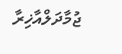ޖުމާދަލްއާޚިރާ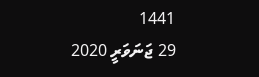1441
29 ޖަނަވަރީ 2020